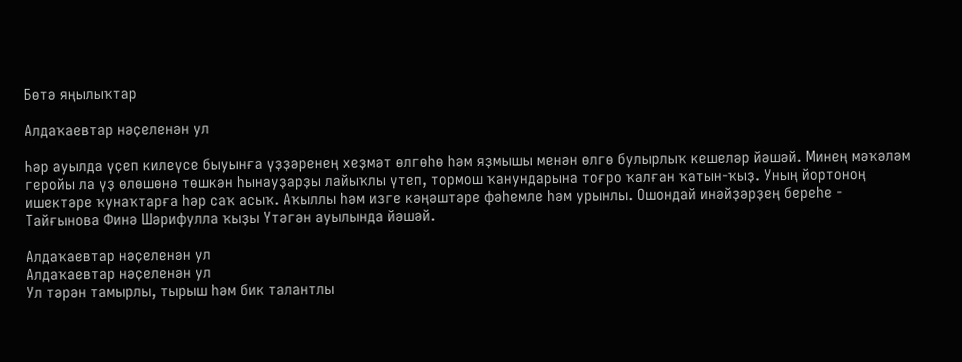Бөтә яңылыҡтар

Алдаҡаевтар нәҫеленән ул

Һәр ауылда үҫеп килеүсе быуынға үҙҙәренең хеҙмәт өлгөһө һәм яҙмышы менән өлгө булырлыҡ кешеләр йәшәй. Минең мәҡәләм геройы ла үҙ өлөшөнә төшкән һынауҙарҙы лайыҡлы үтеп, тормош ҡанундарына тоғро ҡалған ҡатын-ҡыҙ. Уның йортоноң ишектәре ҡунаҡтарға һәр саҡ асыҡ. Аҡыллы һәм изге кәңәштәре фәһемле һәм урынлы. Ошондай инәйҙәрҙең береһе - Тайғынова Финә Шәрифулла ҡыҙы Үтәгән ауылында йәшәй.

Алдаҡаевтар нәҫеленән ул
Алдаҡаевтар нәҫеленән ул
Ул тәрән тамырлы, тырыш һәм бик талантлы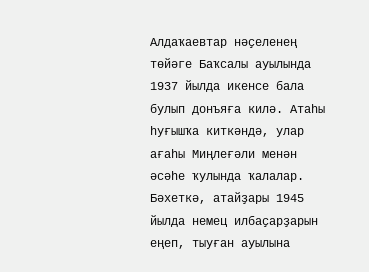Алдаҡаевтар нәҫеленең төйәге Баҡсалы ауылында 1937 йылда икенсе бала булып донъяға килә. Атаһы һуғышҡа киткәндә, улар ағаһы Миңлеғәли менән әсәһе ҡулында ҡалалар. Бәхеткә, атайҙары 1945 йылда немец илбаҫарҙарын еңеп, тыуған ауылына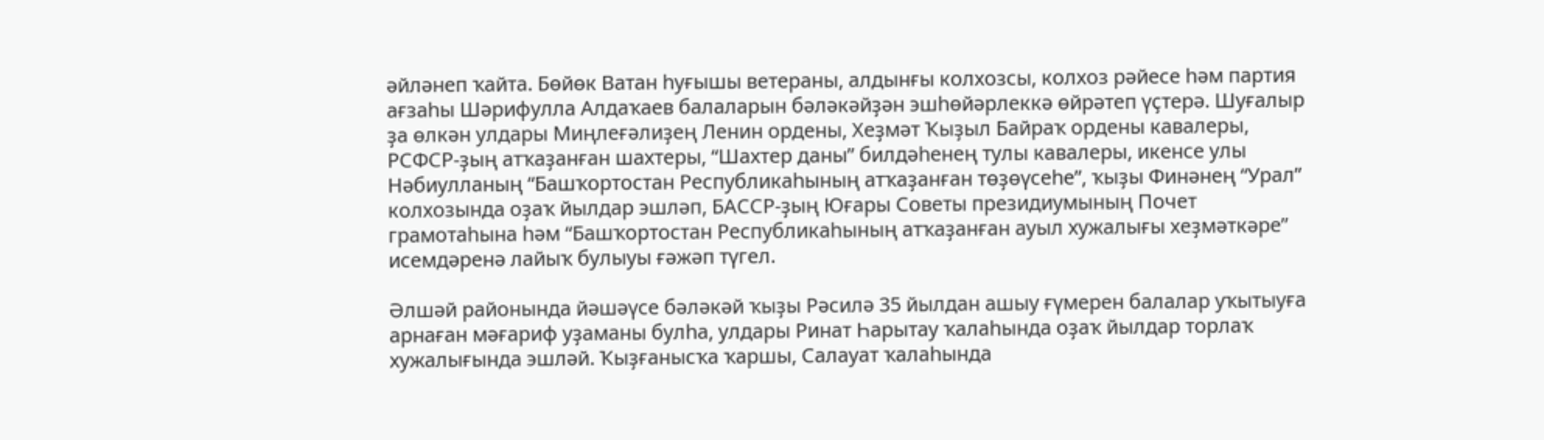әйләнеп ҡайта. Бөйөк Ватан һуғышы ветераны, алдынғы колхозсы, колхоз рәйесе һәм партия ағзаһы Шәрифулла Алдаҡаев балаларын бәләкәйҙән эшһөйәрлеккә өйрәтеп үҫтерә. Шуғалыр ҙа өлкән улдары Миңлеғәлиҙең Ленин ордены, Хеҙмәт Ҡыҙыл Байраҡ ордены кавалеры, РСФСР-ҙың атҡаҙанған шахтеры, “Шахтер даны” билдәһенең тулы кавалеры, икенсе улы Нәбиулланың “Башҡортостан Республикаһының атҡаҙанған төҙөүсеһе”, ҡыҙы Финәнең “Урал” колхозында оҙаҡ йылдар эшләп, БАССР-ҙың Юғары Советы президиумының Почет грамотаһына һәм “Башҡортостан Республикаһының атҡаҙанған ауыл хужалығы хеҙмәткәре” исемдәренә лайыҡ булыуы ғәжәп түгел.

Әлшәй районында йәшәүсе бәләкәй ҡыҙы Рәсилә 35 йылдан ашыу ғүмерен балалар уҡытыуға арнаған мәғариф уҙаманы булһа, улдары Ринат Һарытау ҡалаһында оҙаҡ йылдар торлаҡ хужалығында эшләй. Ҡыҙғанысҡа ҡаршы, Салауат ҡалаһында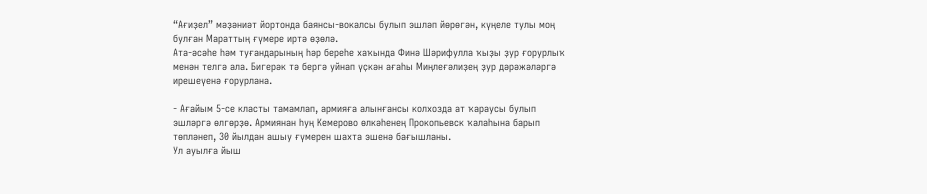“Ағиҙел” мәҙәниәт йортонда баянсы-вокалсы булып эшләп йөрөгән, күңеле тулы моң булған Мараттың ғүмере иртә өҙөлә.
Ата-әсәһе һәм туғандарының һәр береһе хаҡында Финә Шәрифулла ҡыҙы ҙур ғорурлыҡ менән телгә ала. Бигерәк тә бергә уйнап үҫкән ағаһы Миңлеғәлиҙең ҙур дәрәжәләргә ирешеүенә ғорурлана.

- Ағайым 5-се класты тамамлап, армияға алынғансы колхозда ат ҡараусы булып эшләргә өлгөрҙө. Армиянан һуң Кемерово өлкәһенең Прокопьевск ҡалаһына барып төпләнеп, 30 йылдан ашыу ғүмерен шахта эшенә бағышланы.
Ул ауылға йыш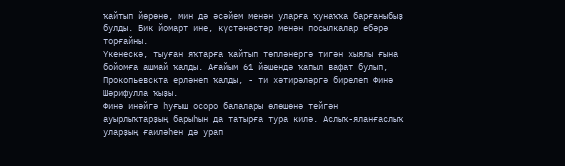ҡайтып йөрөнө, мин дә әсәйем менән уларға ҡунаҡҡа барғаныбыҙ булды. Бик йомарт ине, күстәнәстәр менән посылкалар ебәрә торғайны.
Үкенескә, тыуған яҡтарға ҡайтып төпләнергә тигән хыялы ғына бойомға ашмай ҡалды. Ағайым 61 йәшендә ҡапыл вафат булып, Прокопьевскта ерләнеп ҡалды, - ти хәтирәләргә бирелеп Финә Шәрифулла ҡыҙы.
Финә инәйгә һуғыш осоро балалары өлөшөнә тейгән ауырлыҡтарҙың барыһын да татырға тура килә. Аслыҡ-яланғаслыҡ уларҙың ғаиләһен дә урап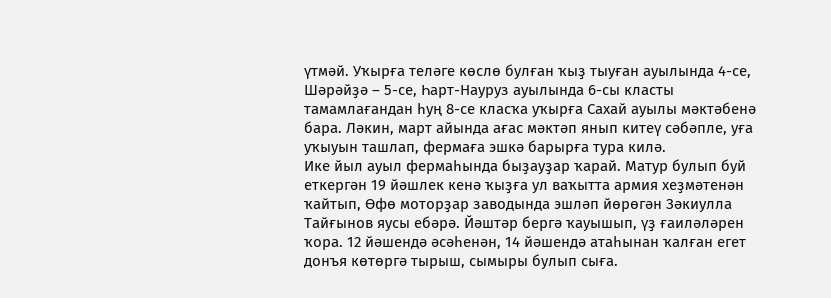үтмәй. Уҡырға теләге көслө булған ҡыҙ тыуған ауылында 4-се, Шәрәйҙә – 5-се, Һарт-Науруз ауылында 6-сы класты тамамлағандан һуң 8-се класҡа уҡырға Сахай ауылы мәктәбенә бара. Ләкин, март айында ағас мәктәп янып китеү сәбәпле, уға уҡыуын ташлап, фермаға эшкә барырға тура килә.
Ике йыл ауыл фермаһында быҙауҙар ҡарай. Матур булып буй еткергән 19 йәшлек кенә ҡыҙға ул ваҡытта армия хеҙмәтенән ҡайтып, Өфө моторҙар заводында эшләп йөрөгән Зәкиулла Тайғынов яусы ебәрә. Йәштәр бергә ҡауышып, үҙ ғаиләләрен ҡора. 12 йәшендә әсәһенән, 14 йәшендә атаһынан ҡалған егет донъя көтөргә тырыш, сымыры булып сыға.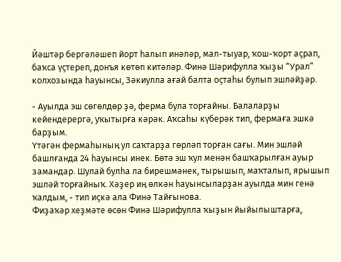Йәштәр бергәләшеп йорт һалып инәләр, мал-тыуар, ҡош-ҡорт аҫрап, баҡса үҫтереп, донъя көтөп китәләр. Финә Шәрифулла ҡыҙы “Урал” колхозында һауынсы, Зәкиулла ағай балта оҫтаһы булып эшләйҙәр.

- Ауылда эш сөгөлдөр ҙә, ферма була торғайны. Балаларҙы кейендерергә, уҡытырға кәрәк. Аҡсаһы күберәк тип, фермаға эшкә барҙым.
Үтәгән фермаһының ул саҡтарҙа гөрләп торған сағы. Мин эшләй башлғанда 24 һауынсы инек. Бөтә эш ҡул менән башҡарылған ауыр замандар. Шулай булһа ла бирешмәнек, тырышып, маҡталып, ярышып эшләй торғайныҡ. Хәҙер иң өлкән һауынсыларҙан ауылда мин генә ҡалдым, - тип иҫкә ала Финә Тайғынова.
Фиҙаҡәр хеҙмәте өсөн Финә Шәрифулла ҡыҙын йыйылыштарға,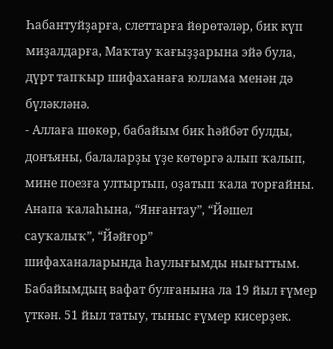Һабантуйҙарға, слеттарға йөрөтәләр, бик күп миҙалдарға, Маҡтау ҡағыҙҙарына эйә була, дүрт тапҡыр шифаханаға юллама менән дә бүләкләнә.
- Аллаға шөкөр, бабайым бик һәйбәт булды, донъяны, балаларҙы үҙе көтөргә алып ҡалып, мине поезға ултыртып, оҙатып ҡала торғайны. Анапа ҡалаһына, “Янғантау”, “Йәшел сауҡалыҡ”, “Йәйғор”
шифаханаларында һаулығымды нығыттым.
Бабайымдың вафат булғанына ла 19 йыл ғүмер үткән. 51 йыл татыу, тыныс ғүмер кисерҙек.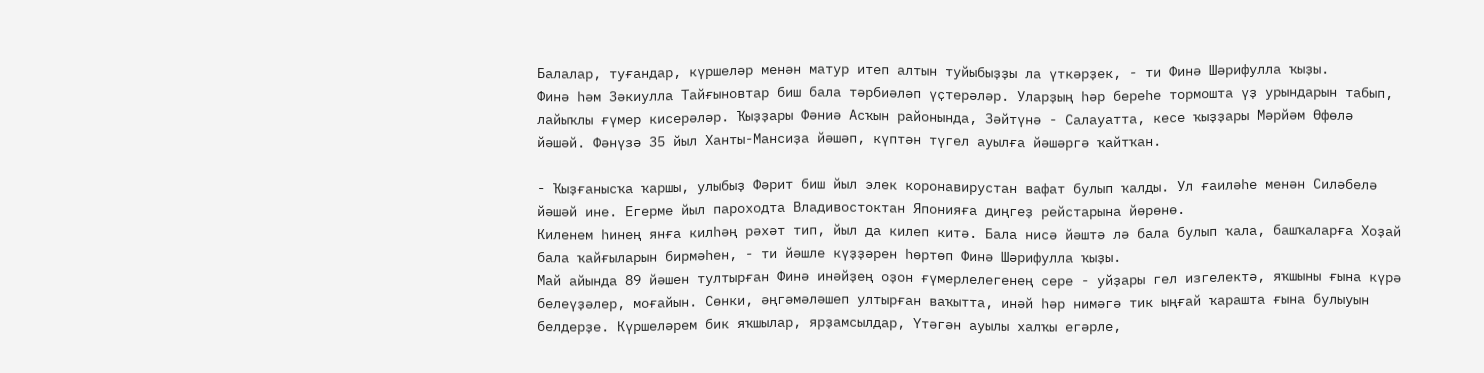Балалар, туғандар, күршеләр менән матур итеп алтын туйыбыҙҙы ла үткәрҙек, - ти Финә Шәрифулла ҡыҙы.
Финә һәм Зәкиулла Тайғыновтар биш бала тәрбиәләп үҫтерәләр. Уларҙың һәр береһе тормошта үҙ урындарын табып, лайыҡлы ғүмер кисерәләр. Ҡыҙҙары Фәниә Асҡын районында, Зәйтүнә - Салауатта, кесе ҡыҙҙары Мәрйәм Өфөлә йәшәй. Фәнүзә 35 йыл Ханты-Мансиҙа йәшәп, күптән түгел ауылға йәшәргә ҡайтҡан.

- Ҡыҙғанысҡа ҡаршы, улыбыҙ Фәрит биш йыл элек коронавирустан вафат булып ҡалды. Ул ғаиләһе менән Силәбелә йәшәй ине. Егерме йыл пароходта Владивостоктан Японияға диңгеҙ рейстарына йөрөнө.
Киленем һинең янға килһәң рәхәт тип, йыл да килеп китә. Бала нисә йәштә лә бала булып ҡала, башҡаларға Хоҙай бала ҡайғыларын бирмәһен, - ти йәшле күҙҙәрен һөртөп Финә Шәрифулла ҡыҙы.
Май айында 89 йәшен тултырған Финә инәйҙең оҙон ғүмерлелегенең сере - уйҙары гел изгелектә, яҡшыны ғына күрә белеүҙәлер, моғайын. Сөнки, әңгәмәләшеп ултырған ваҡытта, инәй һәр нимәгә тик ыңғай ҡарашта ғына булыуын белдерҙе. Күршеләрем бик яҡшылар, ярҙамсылдар, Үтәгән ауылы халҡы егәрле,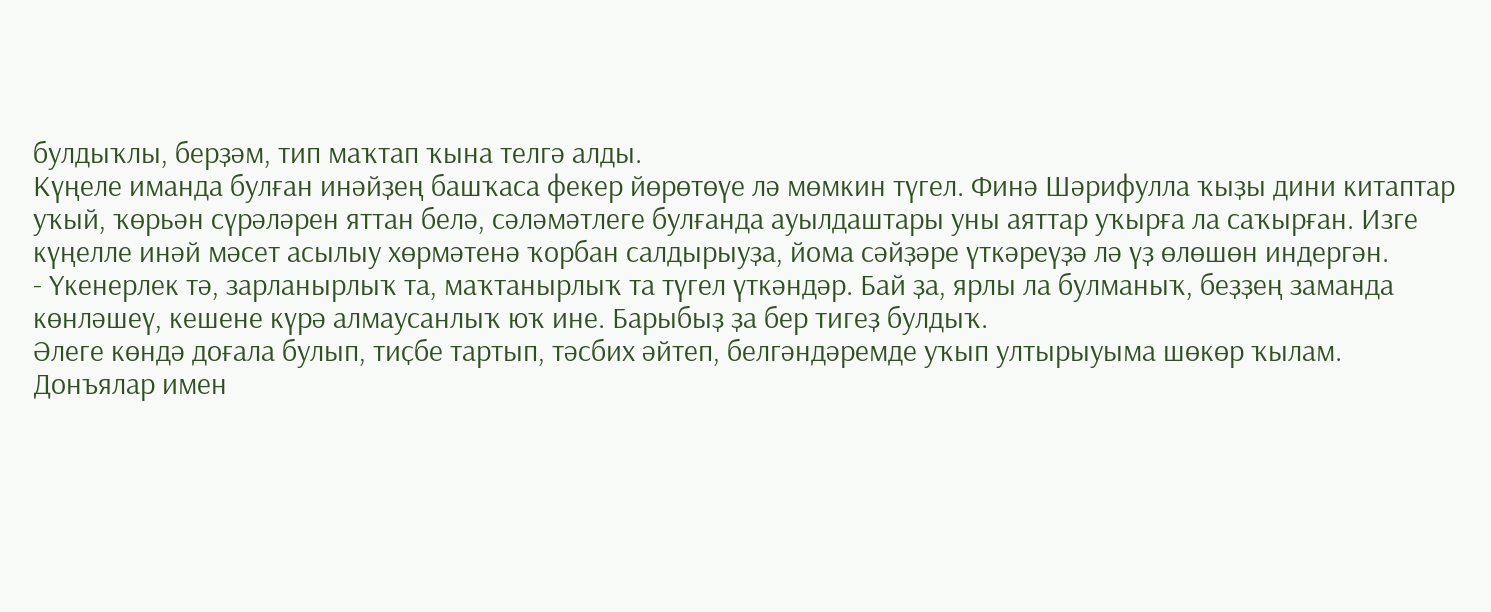булдыҡлы, берҙәм, тип маҡтап ҡына телгә алды.
Күңеле иманда булған инәйҙең башҡаса фекер йөрөтөүе лә мөмкин түгел. Финә Шәрифулла ҡыҙы дини китаптар уҡый, ҡөрьән сүрәләрен яттан белә, сәләмәтлеге булғанда ауылдаштары уны аяттар уҡырға ла саҡырған. Изге күңелле инәй мәсет асылыу хөрмәтенә ҡорбан салдырыуҙа, йома сәйҙәре үткәреүҙә лә үҙ өлөшөн индергән.
- Үкенерлек тә, зарланырлыҡ та, маҡтанырлыҡ та түгел үткәндәр. Бай ҙа, ярлы ла булманыҡ, беҙҙең заманда көнләшеү, кешене күрә алмаусанлыҡ юҡ ине. Барыбыҙ ҙа бер тигеҙ булдыҡ.
Әлеге көндә доғала булып, тиҫбе тартып, тәсбих әйтеп, белгәндәремде уҡып ултырыуыма шөкөр ҡылам. Донъялар имен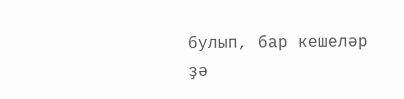булып, бар кешеләр ҙә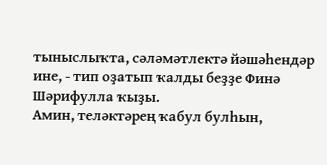тыныслыҡта, сәләмәтлектә йәшәһендәр ине, - тип оҙатып ҡалды беҙҙе Финә Шәрифулла ҡыҙы.
Амин, теләктәрең ҡабул булһын,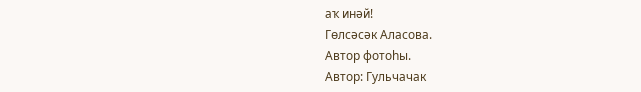аҡ инәй!
Гөлсәсәк Аласова.
Автор фотоһы.
Автор: Гульчачак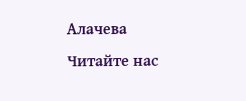Алачева
Читайте нас